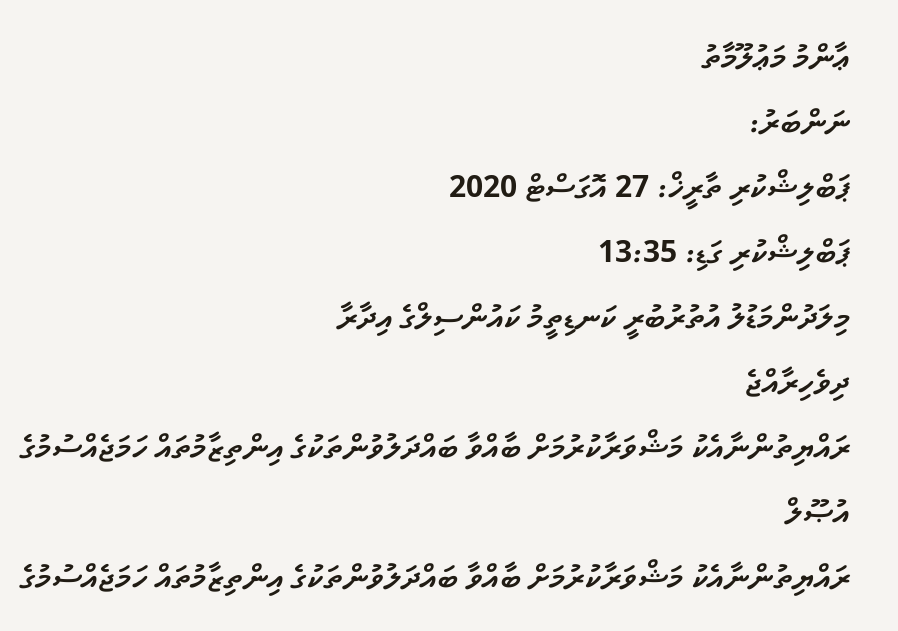ޢާންމު މަޢުލޫމާތު
ނަންބަރު:
ޕަބްލިޝްކުރި ތާރީޚް: 27 އޮގަސްޓް 2020
ޕަބްލިޝްކުރި ގަޑި: 13:35
މިލަދުންމަޑުލު އުތުރުބުރީ ކަނޑިތީމު ކައުންސިލްގެ އިދާރާ
ދިވެހިރާއްޖެ
ރައްޔިތުންނާއެކު މަޝްވަރާކުރުމަށް ބާއްވާ ބައްދަލުވުންތަކުގެ އިންތިޒާމުތައް ހަމަޖެއްސުމުގެ އުޞޫލް
ރައްޔިތުންނާއެކު މަޝްވަރާކުރުމަށް ބާއްވާ ބައްދަލުވުންތަކުގެ އިންތިޒާމުތައް ހަމަޖެއްސުމުގެ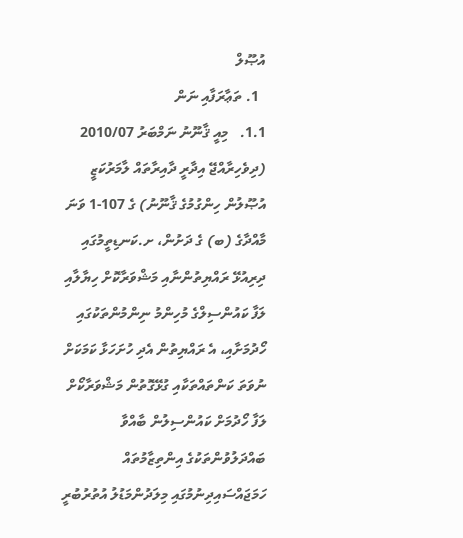އުޞޫލް
  1. ތަޢާރަފާއި ނަން
1.1.   މިއީ ޤާނޫނު ނަމްބަރު 2010/07 (ދިވެހިރާއްޖޭ އިދާރީ ދާއިރާތައް ލާމަރުކަޒީ އުޞޫލުން ހިންގުމުގެ ޤާނޫނު) ގެ 107-1 ވަނަ މާއްދާގެ (ބ) ގެ ދަށުން، ށ.ކަނޑިތީމުގައި ދިރިއުޅޭ ރައްޔިތުންނާއި މަޝްވަރާކޮށް ހިޔާލާއި ލަފާ ކައުންސިލްގެ މުހިންމު ނިންމުންތަކުގައި ހޯދުމަށާއި، އެ ރައްޔިތުން އެދި ހުށަހަޅާ ކަމަކަށް ނުވަތަ ކަންތައްތަކާއި ގުޅޭގޮތުން މަޝްވަރާކޯށް  ލަފާ ހޯދުމަށް ކައުންސިލުން ބާއްވާ ބައްދަލުވުންތަކުގެ އިންތިޒާމުތައް ހަމަޖައްސައިދިނުމުގައި މިލަދުންމަޑުލު އުތުރުބުރީ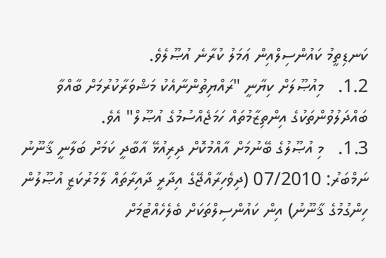ކަނޑިތީމު ކައުންސިލްއިން ޢަމަލު ކުރާނެ އުޞޫލެވެ.
1.2.   މިއުޞޫލަށް ކިޔާނީ "ރައްޔިތުންނާއެކު މަޝްވަރާކުރުމަށް ބާއްވާ ބައްދަލުވުންތަކުގެ އިންތިޒާމުތައް ހަމަޖެއްސުމުގެ އުޞޫލް" އެވެ.
1.3.   މި އުޞޫލުގެ ބޭނުމަށް އާއްމުކޮށް ދިރިއުޅޭ އާބާދީ ކަމަށް ބަލާނީ ޤާނޫނު ނަމްބަރު: 07/2010 (ދިވެހިރާއްޖޭގެ އިދާރީ ދާއިރާތައް ލާމަރުކަޒީ އުޞޫލުން ހިންގުމުގެ ޤާނޫނު) އިން ކައުންސިލްތަކަށް ބެލެހެއްޓުމަށް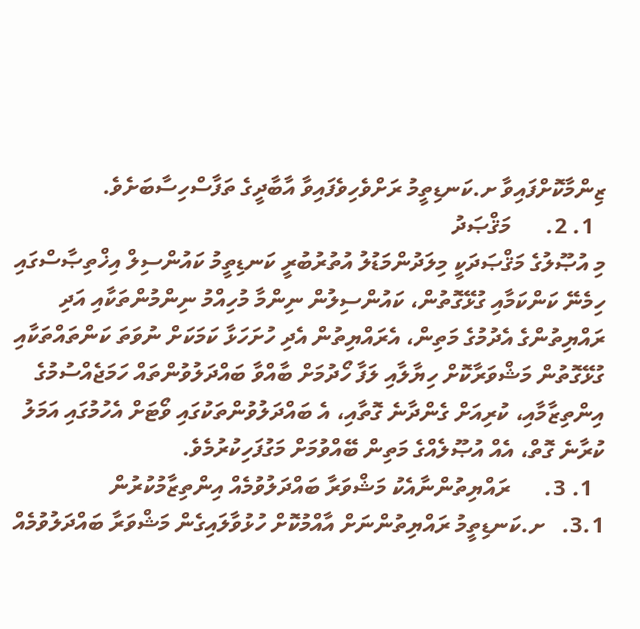ޒިންމާކޮށްފައިވާ ށ.ކަނޑިތީމު ރަށްވެހިވެފައިވާ އާބާދީގެ ތަފާސްހިސާބަށެވެ.
  1. 2.      މަޤްޞަދު
މި އުޞޫލުގެ މަޤްޞަދަކީ މިލަދުންމަޑުލު އުތުރުބުރީ ކަނޑިތީމު ކައުންސިލް އިޚްތިޞާސްގައި ހިމެނޭ ކަންކަމާއި ގުޅޭގޮތުން، ކައުންސިލުން ނިންމާ މުހިއްމު ނިންމުންތަކާއި އަދި ރައްޔިތުންގެ އެދުމުގެ މަތިން، އެރައްޔިތުން އެދި ހުށަހަޅާ ކަމަކަށް ނުވަތަ ކަންތައްތަކާއި ގުޅޭގޮތުން މަޝްވަރާކޮށް ހިޔާލާއި ލަފާ ހޯދުމަށް ބާއްވާ ބައްދަލުވުންތައް ހަމަޖެއްސުމުގެ އިންތިޒާމާއި، ކުރިއަށް ގެންދާނެ ގޮތާއި، އެ ބައްދަލުވުންތަކުގައި ވޯޓަށް އެހުމުގައި އަމަލު ކުރާނެ ގޮތް، އެއް އުޞޫލެއްގެ މަތިން ބޭއްވުމަށް މަގުފަހިކުރުމެވެ.
  1. 3.      ރައްޔިތުންނާއެކު މަޝްވަރާ ބައްދަލުވުމެއް އިންތިޒާމުކުރުން
3.1.   ށ.ކަނޑިތީމު ރައްޔިތުންނަށް އާއްމުކޮށް ހުޅުވާލައިގެން މަޝްވަރާ ބައްދަލުވުމެއް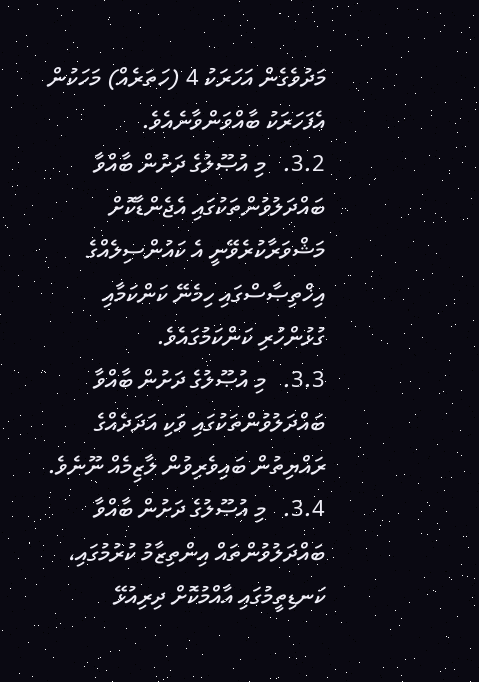މަދުވެގެން އަހަރަކު 4 (ހަތަރެއް) މަހަކުން އެފަހަރަކު ބާއްވަންވާނެއެވެ.
3.2.   މި އުޞޫލުގެ ދަށުން ބާއްވާ ބައްދަލުވުންތަކުގައި އެޖެންޑާކޮށް މަޝްވަރާކުރެވޭނީ އެ ކައުންސިލެއްގެ އިޚްތިޞާސްގައި ހިމެނޭ ކަންކަމާއި ގުޅުންހުރި ކަންކަމުގައެވެ.
3.3.   މި އުޞޫލުގެ ދަށުން ބާއްވާ ބައްދަލުވުންތަކުގައި ވަކި އަދަދެއްގެ ރައްޔިތުން ބައިވެރިވުން ލާޒިމެއް ނޫނެވެ.
3.4.   މި އުޞޫލުގެ ދަށުން ބާއްވާ ބައްދަލުވުންތައް އިންތިޒާމު ކުރުމުގައި، ކަނޑިތީމުގައި އާއްމުކޮށް ދިރިއުޅޭ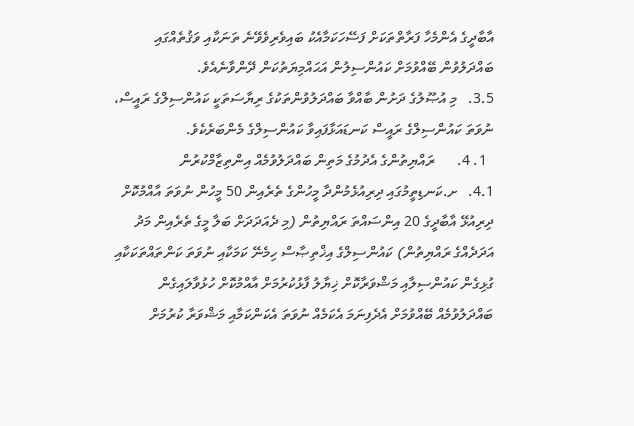އާބާދީގެ އެންމެހާ ފަރާތްތަކަށް ފަސޭހަކަމާއެކު ބައިވެރިވެވޭނެ ތަނަކާއި ވަޤުތެއްގައި ބައްދަލުވުން ބޭއްވުމަށް ކައުންސިލުން އަޙައްމިޔަތުކަން ދޭންވާނެއެވެ.
3.5.   މި އުޞޫލުގެ ދަށުން ބާއްވާ ބައްދަލުވުންތަކުގެ ރިޔާސަތަކީ ކައުންސިލްގެ ރައީސް، ނުވަތަ ކައުންސިލްގެ ރައީސް ކަނޑައަޅާފައިވާ ކައުންސިލްގެ މެންބަރެކެވެ.
  1. 4.      ރައްޔިތުންގެ އެދުމުގެ މަތިން ބައްދަލުވުމެއް އިންތިޒާމްކުރުން
4.1.   ށ.ކަނޑިތީމުގައި ދިރިއުޅެމުންދާ މީހުންގެ ތެރެއިން 50 މީހުން ނުވަތަ އާއްމުކޮށް ދިރިއުޅޭ އާބާދީގެ 20 އިންސައްތަ ރައްޔިތުން (މި ދެއަދަދަށް ބަލާ މީގެ ތެރެއިން މަދު އަދަދެއްގެ ރައްޔިތުން) ކައުންސިލްގެ އިޚްތިޞާސް ހިމެނޭ ކަމަކާއި ނުވަތަ ކަންތައްތަކަކާއި ގުޅިގެން ކައުންސިލާއި މަޝްވަރާކޮށް ޚިޔާލު ފާޅުކުރުމަށް އާއްމުކޮށް ހުޅުވާލައިގެން ބައްދަލުވުމެއް ބޭއްވުމަށް އެދެފިނަމަ އެކަމެއް ނުވަތަ އެކަންކަމާއި މަޝްވަރާ ކުރުމަށް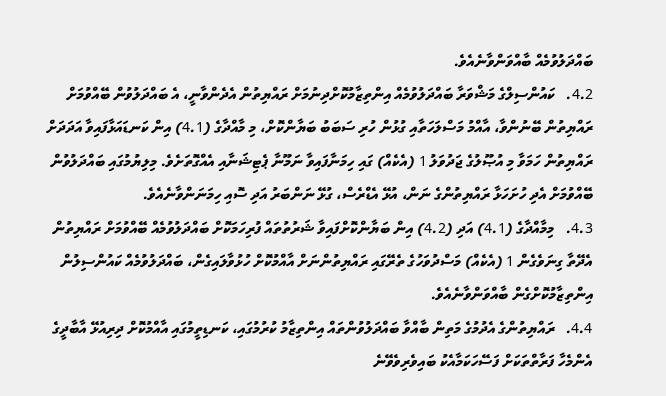ބައްދަލުވުމެއް ބާއްވަންވާނެއެވެ.
4.2.   ކައުންސިލްގެ މަޝްވަރާ ބައްދަލުވުމެއް އިންތިޒާމުކޮށްދިނުމަށް ރައްޔިތުން އެދެންވާނީ، އެ ބައްދަލުވުން ބޭއްވުމަށް ރައްޔިތުން ބޭނުންވާ، އާއްމު މަސްލަހަތާއި ގުޅުން ހުރި ސަބަބު ބަޔާންކޮށް، މި މާއްދާގެ (4.1) އިން ކަނޑައަޅާފައިވާ އަދަދަށް ރައްޔިތުން ހަމަވާ މި އުޞޫލުގެ ޖަދުވަލު 1 (އެކެއް) ގައި ހިމަނާފައިވާ ނަމޫނާ ޕެޓިޝަނާއި އެއްގޮތަށެވެ. މިލިޔުމުގައި ބައްދަލުވުން ބޭއްވުމަށް އެދި ހުށަހަޅާ ރައްޔިތުންގެ ނަން، އުޅޭ އެޑްރެސް، ގުޅޭ ނަންބަރު އަދި ސޮއި ހިމަނަންވާނެއެވެ.
4.3.   މިމާއްދާގެ (4.1) އަދި (4.2) އިން ބަޔާންކޮށްފައިވާ ޝަރުތުތައް ފުރިހަމަކޮށް ބައްދަލުވުމެއް ބޭއްވުމަށް ރައްޔިތުން އެދޭތާ ގިނަވެގެން 1 (އެކެއް) މަސްދުވަހުގެ ތެރޭގައި ރައްޔިތުންނަށް އާއްމުކޮށް ހުޅުވާލައިގެން، ބައްދަލުވުމެއް ކައުންސިލުން އިންތިޒާމުކޮށްގެން ބާއްވަންވާނެއެވެ.
4.4.   ރައްޔިތުންގެ އެދުމުގެ މަތިން ބާއްވާ ބައްދަލުވުންތައް އިންތިޒާމު ކުރުމުގައި، ކަނޑިތީމުގައި އާއްމުކޮށް ދިރިއުޅޭ އާބާދީގެ އެންމެހާ ފަރާތްތަކަށް ފަސޭހަކަމާއެކު ބައިވެރިވެވޭނެ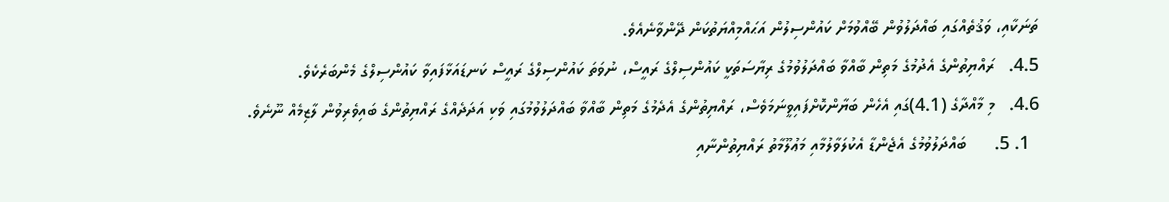ތަނަކާއި، ވަޤުތެއްގައި ބައްދަލުވުން ބޭއްވުމަށް ކައުންސިލުން އަޙައްމިއްޔަތުކަން ދޭންވާނެއެވެ.
4.5.   ރައްޔިތުންގެ އެދުމުގެ މަތިން ބާއްވާ ބައްދަލުވުމުގެ ރިޔާސަތަކީ ކައުންސިލްގެ ރައީސް، ނުވަތަ ކައުންސިލްގެ ރައީސް ކަނޑައަޅާފައިވާ ކައުންސިލްގެ މެންބަރެކެވެ.
4.6.   މި މާއްދާގެ (4.1)ގައި އެހެން ބަޔާންކޮށްފައިވީނަމަވެސް، ރައްޔިތުންގެ އެދެމުގެ މަތިން ބާއްވާ ބައްދަލުވުމުގައި ވަކި އަދަދެއްގެ ރައްޔިތުންގެ ބައިވެރިވުން ލާޒިމެއް ނޫނެވެ.
  1. 5.      ބައްދަލުވުމުގެ އެޖެންޑާ އެކުލަވާލުމާއި މަޢުލޫމާތު ރައްޔިތުންނާއި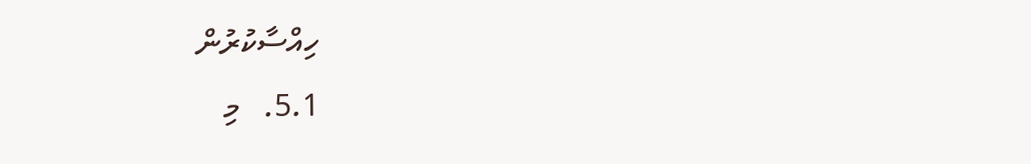ހިއްސާކުރުން
5.1.   މި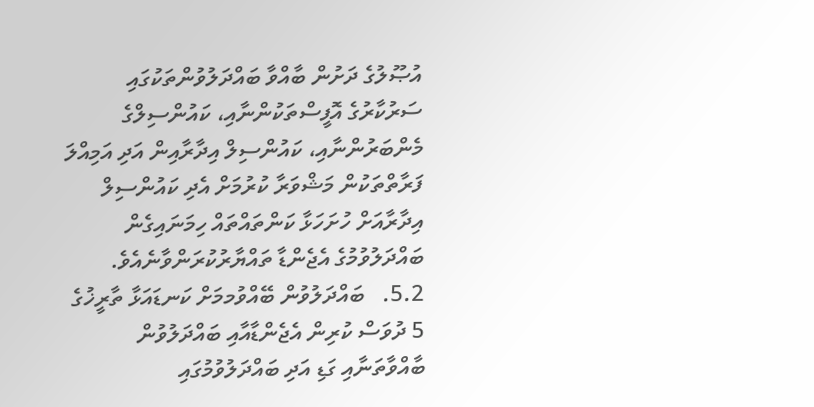އުޞޫލުގެ ދަށުން ބާއްވާ ބައްދަލުވުންތަކުގައި ސަރުކާރުގެ އޮފީސްތަކުންނާއި، ކައުންސިލްގެ މެންބަރުންނާއި، ކައުންސިލް އިދާރާއިން އަދި އަމިއްލަ ފަރާތްތަކުން މަޝްވަރާ ކުރުމަށް އެދި ކައުންސިލް އިދާރާއަށް ހުށަހަޅާ ކަންތައްތައް ހިމަނައިގެން ބައްދަލުވުމުގެ އެޖެންޑާ ތައްޔާރުކުރަންވާނެއެވެ.
5.2.   ބައްދަލުވުން ބޭއްވުމމަށް ކަނޑައަޅާ ތާރީޚުގެ 5 ދުވަސް ކުރިން އެޖެންޑާއާއި ބައްދަލުވުން ބާއްވާތަނާއި ގަޑި އަދި ބައްދަލުވުމުގައި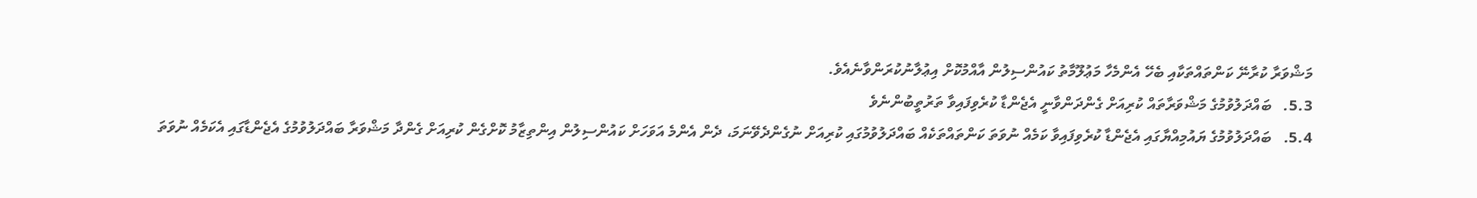މަޝްވަރާ ކުރާނޭ ކަންތައްތަކާއި ބެހޭ އެންމެހާ މަޢުލޫމާތު ކައުންސިލުން އާއްމުކޮށް އިޢުލާނުކުރަންވާނެއެވެ.
5.3.   ބައްދަލުވުމުގެ މަޝްވަރާތައް ކުރިއަށް ގެންދަންވާނީ އެޖެންޑާ ކުރެވިފައިވާ ތަރުތީބުންނެވެ
5.4.   ބައްދަލުވުމުގެ ޔައުމިއްޔާގައި އެޖެންޑާ ކުރެވިފައިވާ ކަމެއް ނުވަތަ ކަންތައްތަކެއް ބައްދަލުވުމުގައި ކުރިއަށް ނުގެންދެވޭނަމަ، ދެން އެންމެ އަވަހަށް ކައުންސިލުން އިންތިޒާމު ކޮށްގެން ކުރިއަށް ގެންދާ މަޝްވަރާ ބައްދަލުވުމުގެ އެޖެންޑާގައި އެކަމެއް ނުވަތަ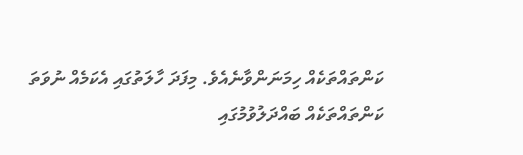ކަންތައްތަކެއް ހިމަނަންވާނެއެވެ. މިފަދަ ހާލަތުގައި އެކަމެއް ނުވަތަ ކަންތައްތަކެއް ބައްދަލުވުމުގައި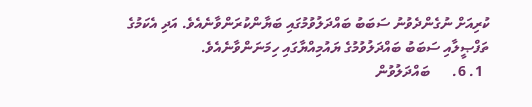ކުރިއަށް ނުގެންދެވުނު ސަބަބު ބައްދަލުވުމުގައި ބަޔާންކުރަންވާނެއެވެ. އަދި އެކަމުގެ ތަފްޞީލާއި ސަބަބު ބައްދަލުވުމުގެ ޔައުމިއްޔާގައި ހިމަނަންވާނެއެވެ.
  1. 6.      ބައްދަލުވުން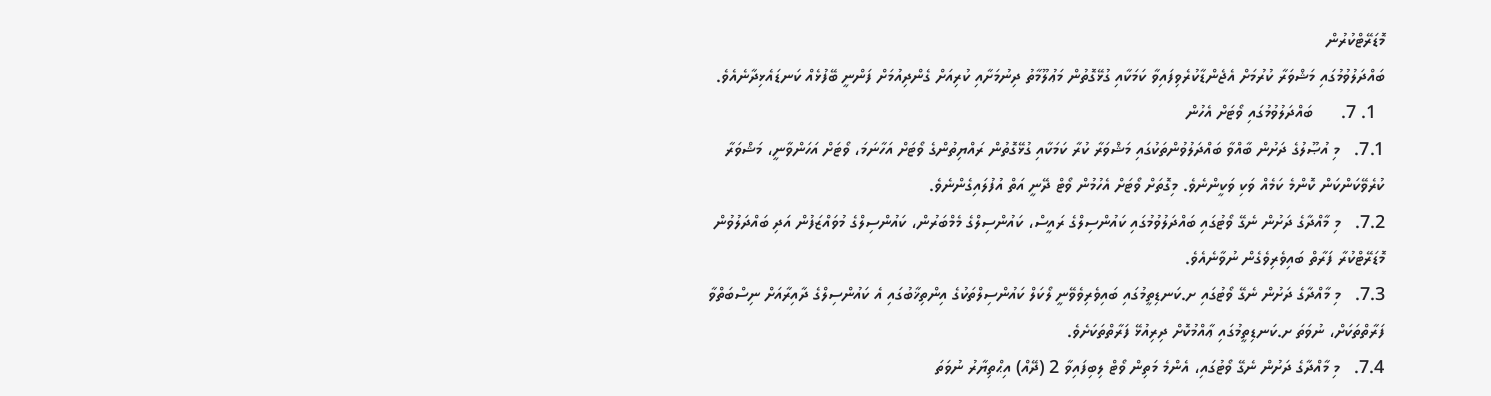މޮޑަރޭޓްކުރުން
ބައްދަލުވުމުގައި މަޝްވަރާ ކުރުމަށް އެޖެންޑާކުރެވިފައިވާ ކަމަކާއި ގުޅޭގޮތުން މަޢުލޫމާތު ދިނުމަށާއި ކުރިއަށް ގެންދިއުމަށް ފަންނީ ބޭފުޅެއް ކަނޑައެޅިދާނެއެވެ.
  1. 7.      ބައްދަލުވުމުގައި ވޯޓަށް އެހުން
7.1.   މި އުޞޫލުގެ ދަށުން ބާއްވާ ބައްދަލުވުންތަކުގައި މަޝްވަރާ ކުރާ ކަމަކާއި ގުޅޭގޮތުން ރައްޔިތުންގެ ވޯޓަށް އަހާނަމަ، ވޯޓަށް އަހަންވާނީ، މަޝްވަރާ ކުރެވޭކަންކަން ކޮންމެ ކަމެއް ވަކި ވަކީންނެވެ. މިގޮތަށް ވޯޓަށް އެހުމުން ވޯޓް ދޭނީ އަތް އުފުލައިގެންނެވެ.
7.2.   މި މާއްދާގެ ދަށުން ނެގޭ ވޯޓުގައި ބައްދަލުވުމުގައި ކައުންސިލްގެ ރައީސް، ކައުންސިލްގެ މެމްބަރުން، ކައުންސިލްގެ މުވައްޒަފުން އަދި ބައްދަލުވުން މޮޑަރޭޓްކުރާ ފަރާތް ބައިވެރިވެގެން ނުވާނެއެވެ.
7.3.   މި މާއްދާގެ ދަށުން ނެގޭ ވޯޓުގައި ށ.ކަނޑިތީމުގައި ބައިވެރިވެވޭނީ ލޯކަލް ކައުންސިލްތަކުގެ އިންތިޚާބުގައި އެ ކައުންސިލްގެ ދާއިރާއަށް ނިސްބަތްވާ ފަރާތްތަކަށް، ނުވަތަ ށ.ކަނޑިތީމުގައި ޢާއްމުކޮށް ދިރިއުޅޭ ފަރާތްތަކަށެވެ.
7.4.   މި މާއްދާގެ ދަށުން ނެގޭ ވޯޓުގައި، އެންމެ މަތިން ވޯޓް ލިބިފައިވާ 2 (ދޭއް) އިޙްތިޔާރު ނުވަތަ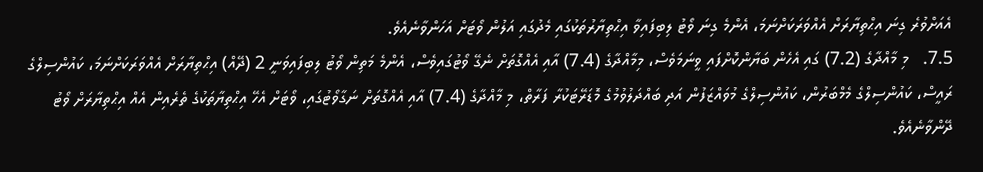އެއަށްވުރެ ގިނަ އިޙްތިޔާރަށް އެއްވަރަކަށްނަމަ، އެންމެ ގިނަ ވޯޓު ލިބިފައިވާ އިޙްތިޔާރުތަކުގައި މެދުގައި އަލުން ވޯޓަށް އަހަންވާނެއެވެ.
7.5.   މި މާއްދާގެ (7.2) ގައި އެހެން ބަޔާންކޮށްފައި ވީނަމަވެސް، މިމާއްދާގެ (7.4) އާއި އެއްގޮތަށް ނެގޭ ވޯޓުގައިވެސް، އެންމެ މަތިން ވޯޓު ލިބިފައިވަނީ 2 (ދޭއް) އިޙްތިޔާރަށް އެއްވަރަކަށްނަމަ، ކައުންސިލްގެ ރައީސް، ކައުންސިލްގެ މެމްބަރުން، ކައުންސިލްގެ މުވައްޒަފުން އަދި ބައްދަލުވުމުގެ މޮޑަރޭޓަކުރާ ފަރާތް، މި މާއްދާގެ (7.4) އާއި އެއްގޮތަށް ނަގާވޯޓުގައި، ވޯޓަށް އެހޭ އިޙްތިޔާތަކުގެ ތެރެއިން އެއް އިޙްތިޔާރަށް ވޯޓު ދޭންވާނެއެވެ.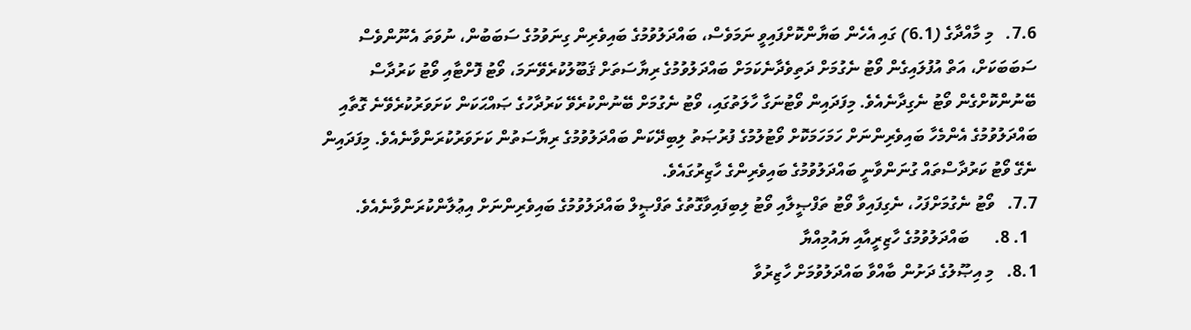7.6.   މި މާއްދާގެ (6.1) ގައި އެހެން ބަޔާންކޮށްފައިވީ ނަމަވެސް، ބައްދަލުވުމުގެ ބައިވެރިން ގިނަވުމުގެ ސަބަބުން، ނުވަތަ އެނޫންވެސް ސަބަބަކަށް، އަތް އުފުލައިގެން ވޯޓު ނެގުމަށް ދަތިވެދާނެކަމަށް ބައްދަލުވުމުގެ ރިޔާސަތަށް ޤަބޫލުކުރެވޭނަމަ، ވޯޓު ފޮށްޓާއި ވޯޓު ކަރުދާސް ބޭނުންކޮށްގެން ވޯޓު ނެގިދާނެއެވެ. މިފަދައިން ވޯޓުނަގާ ހާލަތުގައި، ވޯޓު ނެގުމަށް ބޭނުންކުރެވޭ ކަރުދާހުގެ ޞައްޙަކަން ކަށަވަރުކުރެވޭނެ ގޮތާއި ބައްދަލުވުމުގެ އެންމެހާ ބައިވެރިންނަށް ހަމަހަމަކޮށް ވޯޓުލުމުގެ ފުރުޞަތު ލިބިދޭކަން ބައްދަލުވުމުގެ ރިޔާސަތުން ކަށަވަރުކުރަންވާނެއެވެ. މިފަދައިން ނެގޭ ވޯޓު ކަރުދާސްތައް ގުނަންވާނީ ބައްދަލުވުމުގެ ބައިވެރިންގެ ހާޒިރުގައެވެ.
7.7.   ވޯޓު ނެގުމަށްފަހު، ނެގިފައިވާ ވޯޓު ތަފްޞީލާއި ވޯޓު ލިބިފައިވާގޮތުގެ ތަފްޞީލް ބައްދަލުވުމުގެ ބައިވެރިންނަށް އިޢުލާންކުރަންވާނެއެވެ.
  1. 8.      ބައްދަލުވުމުގެ ހާޒިރީއާއި ޔައުމިއްޔާ
8.1.   މި އިޞޫލުގެ ދަށުން ބާއްވާ ބައްދަލުވުމަށް ހާޒިރުވާ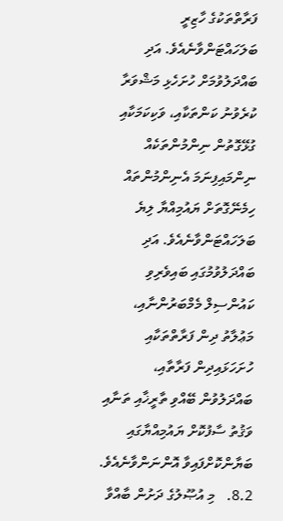ފަރާތްތަކުގެ ހާޒިރީ ބަލަހައްޓަންވާނެއެވެ. އަދި ބައްދަލުވުމަށް ހުށަހެޅި މަޝްވަރާ ކުރެވުނު ކަންތަކާއި، ވަކިކަމަކާއި ގުޅޭގޮތުން ނިންމުންތަކެއް ނިންމައިފިނަމަ އެނިންމުންތައް ހިމެނޭގޮތަށް ޔައުމިއްޔާ ލިޔެ ބަލަހައްޓަންވާނެއެވެ. އަދި ބައްދަލުވުމުގައި ބައިވެރިވި ކައުންސިލް މެމްބަރުންނާއި، މަޢުލާތު ދިން ފަރާތްތަކާއި ހުށަހަޅައިދިން ފަރާތާއި، ބައްދަލުވުން ބޭއްވި ތާރީޚާއި ތަނާއި ވަޤުތު ސާފުކޮށް ޔައުމިއްޔާގައި ބަޔާންކޮށްފައިވާ އޮންނަންވާނެއެވެ.
8.2.   މި އުޞޫލުގެ ދަށުން ބާއްވާ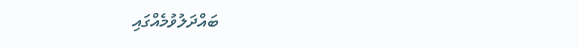ބައްދަލުވުމެއްގައި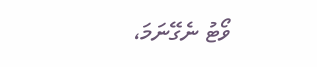ވޯޓު ނެގޭނަމަ،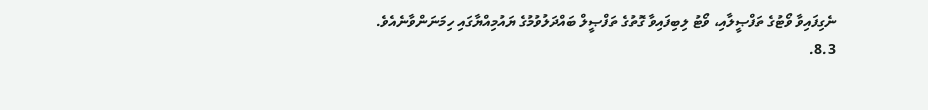ނެގިފައިވާ ވޯޓުގެ ތަފްޞީލާއި، ވޯޓު ލިބިފައިވާ ގޮތުގެ ތަފްޞީލް ބައްދަލުވުމުގެ ޔައުމިއްޔާގައި ހިމަނަންވާނެއެވެ.
8.3.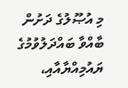މި އުޞޫލުގެ ދަށުން ބާއްވާ ބައްދަލުވުމުގެ ޔައުމިއްޔާއާއި،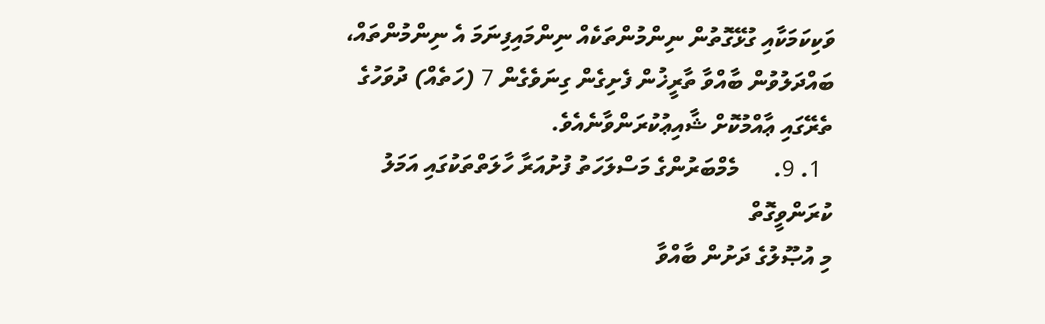ވަކިކަމަކާއި ގުޅޭގޮތުން ނިންމުންތަކެއް ނިންމައިފިނަމަ އެ ނިންމުންތައް، ބައްދަލުވުން ބާއްވާ ތާރީޚުން ފެށިގެން ގިނަވެގެން 7 (ހަތެއް) ދުވަހުގެ ތެރޭގައި ޢާއްމުކޮށް ޝާއިޢުކުރަންވާނެއެވެ.
  1. 9.      މެމްބަރުންގެ މަސްލަހަތު ފުށުއަރާ ހާލަތްތަކުގައި އަމަލު ކުރަންވީގޮތް
މި އުޞޫލުގެ ދަށުން ބާއްވާ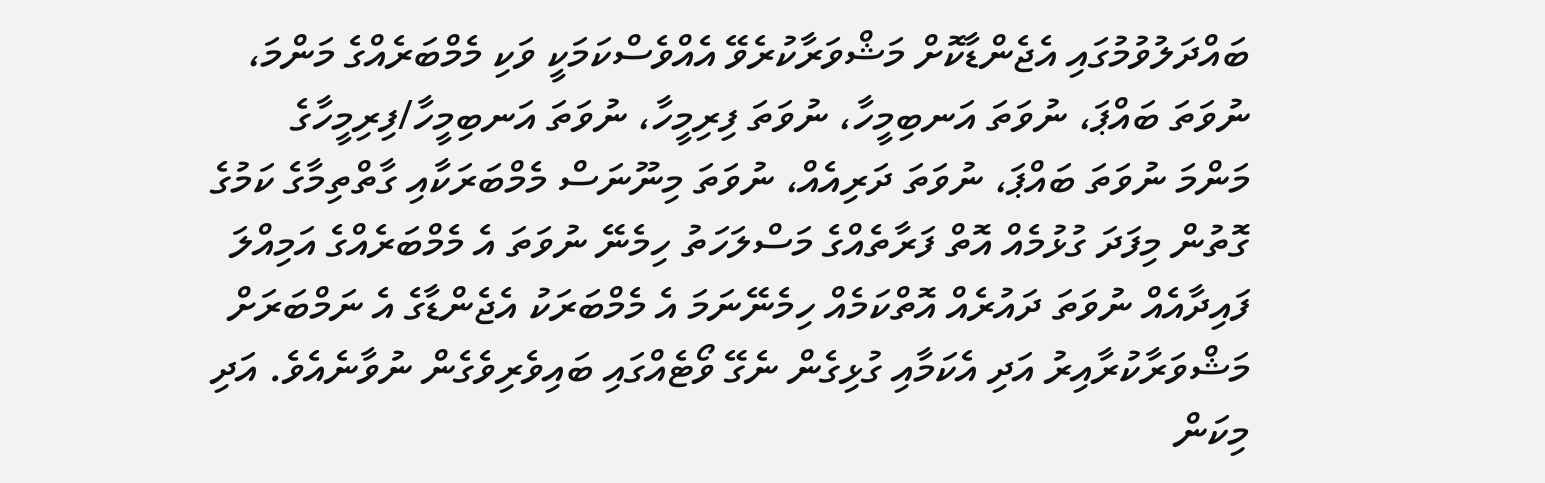ބައްދަލުވުމުގައި އެޖެންޑާކޮށް މަޝްވަރާކުރެވޭ އެއްވެސްކަމަކީ ވަކި މެމްބަރެއްގެ މަންމަ، ނުވަތަ ބައްޕަ، ނުވަތަ އަނބިމީހާ، ނުވަތަ ފިރިމީހާ، ނުވަތަ އަނބިމީހާ/ފިރިމީހާގެ މަންމަ ނުވަތަ ބައްޕަ، ނުވަތަ ދަރިއެއް، ނުވަތަ މިނޫނަސް މެމްބަރަކާއި ގާތްތިމާގެ ކަމުގެ ގޮތުން މިފަދަ ގުޅުމެއް އޮތް ފަރާތެއްގެ މަސްލަހަތު ހިމެނޭ ނުވަތަ އެ މެމްބަރެއްގެ އަމިއްލަ ފައިދާއެއް ނުވަތަ ދައުރެއް އޮތްކަމެއް ހިމެނޭނަމަ އެ މެމްބަރަކު އެޖެންޑާގެ އެ ނަމްބަރަށް މަޝްވަރާކުރާއިރު އަދި އެކަމާއި ގުޅިގެން ނެގޭ ވޯޓެއްގައި ބައިވެރިވެގެން ނުވާނެއެވެ. އަދި މިކަން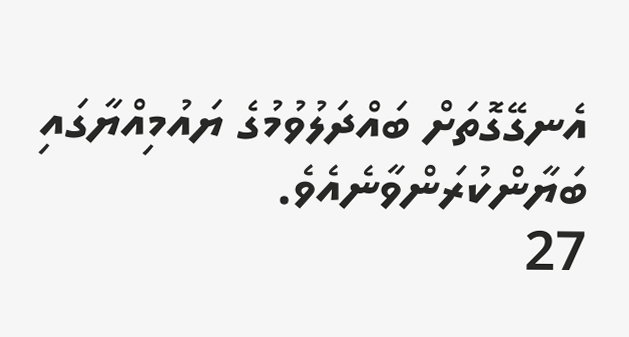އެނގޭގޮތަށް ބައްދަލުވުމުގެ ޔައުމިއްޔާގައި ބަޔާންކުރަންވާނެއެވެ.
27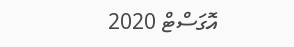އޮގަސްޓް 2020